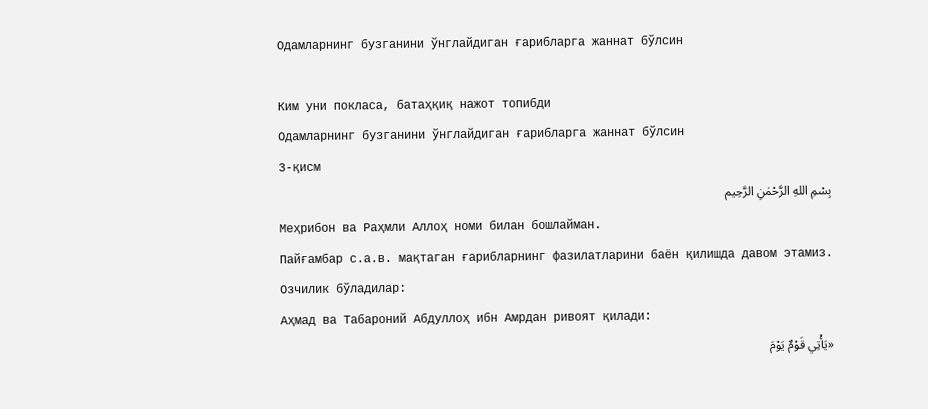Одамларнинг бузганини ўнглайдиган ғарибларга жаннат бўлсин

Ким уни покласа, батаҳқиқ нажот топибди
Одамларнинг бузганини ўнглайдиган ғарибларга жаннат бўлсин
3-қисм
بِسْمِ اللهِ الرَّحْمٰنِ الرَّحِيم
Меҳрибон ва Раҳмли Аллоҳ номи билан бошлайман.
Пайғамбар с.а.в. мақтаган ғарибларнинг фазилатларини баён қилишда давом этамиз.
Озчилик бўладилар:
Аҳмад ва Табароний Абдуллоҳ ибн Амрдан ривоят қилади:
«يَأْتِي قَوْمٌ يَوْمَ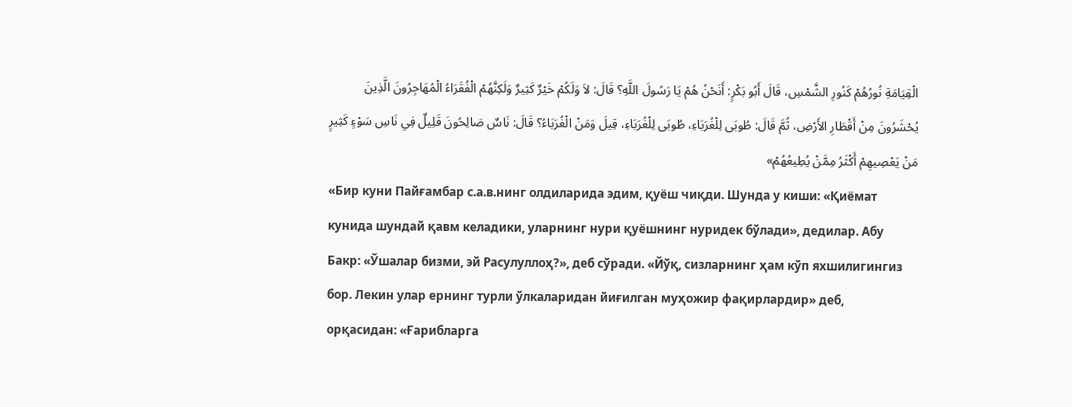الْقِيَامَةِ نُورُهُمْ كَنُورِ الشَّمْسِ، قَالَ أَبُو بَكْرٍ: أَنَحْنُ هُمْ يَا رَسُولَ اللَّهِ؟ قَالَ: لاَ وَلَكُمْ خَيْرٌ كَثِيرٌ وَلَكِنَّهُمْ الْفُقَرَاءُ الْمُهَاجِرُونَ الَّذِينَ يُحْشَرُونَ مِنْ أَقْطَارِ الأَرْضِ، ثُمَّ قَالَ: طُوبَى لِلْغُرَبَاءِ، طُوبَى لِلْغُرَبَاءِ، قِيلَ وَمَنْ الْغُرَبَاءُ؟ قَالَ: نَاسٌ صَالِحُونَ قَلِيلٌ فِي نَاسِ سَوْءٍ كَثِيرٍ مَنْ يَعْصِيهِمْ أَكْثَرُ مِمَّنْ يُطِيعُهُمْ»
«Бир куни Пайғамбар с.а.в.нинг олдиларида эдим, қуёш чиқди. Шунда у киши: «Қиёмат кунида шундай қавм келадики, уларнинг нури қуёшнинг нуридек бўлади», дедилар. Абу Бакр: «Ўшалар бизми, эй Расулуллоҳ?», деб сўради. «Йўқ, сизларнинг ҳам кўп яхшилигингиз бор. Лекин улар ернинг турли ўлкаларидан йиғилган муҳожир фақирлардир» деб, орқасидан: «Ғарибларга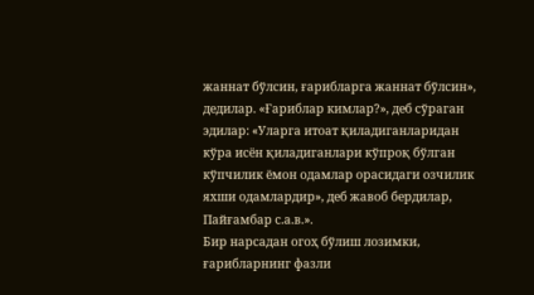жаннат бўлсин, ғарибларга жаннат бўлсин», дедилар. «Ғариблар кимлар?», деб сўраган эдилар: «Уларга итоат қиладиганларидан кўра исён қиладиганлари кўпроқ бўлган кўпчилик ёмон одамлар орасидаги озчилик яхши одамлардир», деб жавоб бердилар, Пайғамбар с.а.в.».
Бир нарсадан огоҳ бўлиш лозимки, ғарибларнинг фазли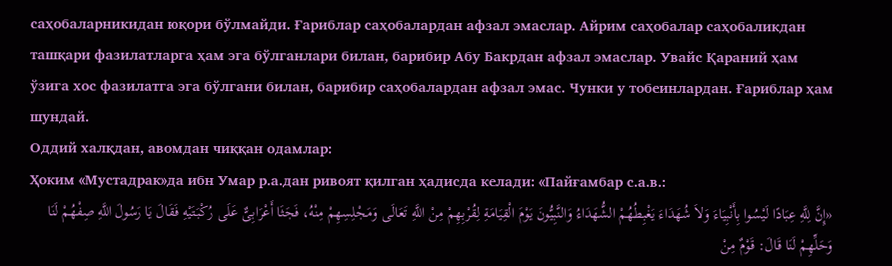саҳобаларникидан юқори бўлмайди. Ғариблар саҳобалардан афзал эмаслар. Айрим саҳобалар саҳобаликдан ташқари фазилатларга ҳам эга бўлганлари билан, барибир Абу Бакрдан афзал эмаслар. Увайс Қараний ҳам ўзига хос фазилатга эга бўлгани билан, барибир саҳобалардан афзал эмас. Чунки у тобеинлардан. Ғариблар ҳам шундай.
Оддий халқдан, авомдан чиққан одамлар:
Ҳоким «Мустадрак»да ибн Умар р.а.дан ривоят қилган ҳадисда келади: «Пайғамбар с.а.в.:
«إِنَّ لِلَّهِ عِبَادًا لَيْسُوا بِأَنْبِيَاءَ وَلاَ شُهَدَاءَ يَغْبِطُهُمْ الشُّهَدَاءُ وَالنَّبِيُّونَ يَوْمَ الْقِيَامَةِ لِقُرْبِهِمْ مِنْ اللَّهِ تَعَالَى وَمَجْلِسِهِمْ مِنْهُ، فَجَثَا أَعْرَابِىٌّ عَلَى رُكْبَتَيْهِ فَقَالَ يَا رَسُولَ اللَّهِ صِفْهُمْ لَنَا وَحَلِّهِمْ لَنَا قَالَ: قَوْمٌ مِنْ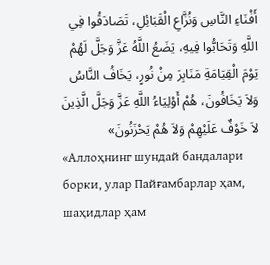أَفْنَاءِ النَّاسِ وَنُزَّاعِ الْقَبَائِلِ، تَصَادَقُوا فِي اللَّهِ وَتَحَابُّوا فِيهِ، يَضَعُ اللَّهُ عَزَّ وَجَلَّ لَهُمْ يَوْمَ الْقِيَامَةِ مَنَابِرَ مِنْ نُورٍ، يَخَافُ النَّاسُ وَلاَ يَخَافُونَ، هُمْ أَوْلِيَاءُ اللَّهِ عَزَّ وَجَلَّ الَّذِينَ لاَ خَوْفٌ عَلَيْهِمْ وَلاَ هُمْ يَحْزَنُونَ»
«Аллоҳнинг шундай бандалари борки, улар Пайғамбарлар ҳам, шаҳидлар ҳам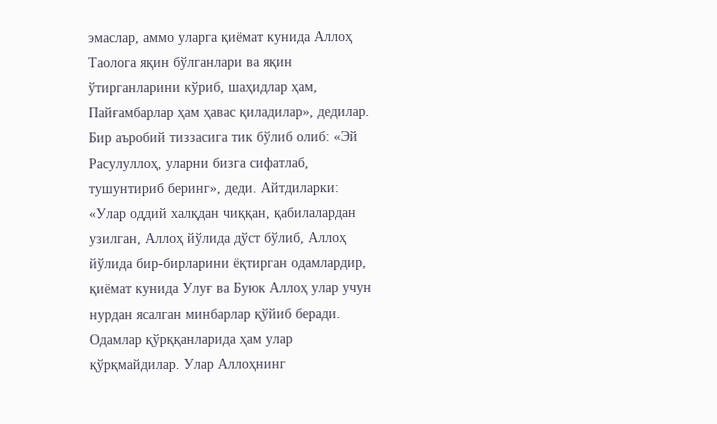эмаслар, аммо уларга қиёмат кунида Аллоҳ Таолога яқин бўлганлари ва яқин ўтирганларини кўриб, шаҳидлар ҳам, Пайғамбарлар ҳам ҳавас қиладилар», дедилар. Бир аъробий тиззасига тик бўлиб олиб: «Эй Расулуллоҳ, уларни бизга сифатлаб, тушунтириб беринг», деди. Айтдиларки: «Улар оддий халқдан чиққан, қабилалардан узилган, Аллоҳ йўлида дўст бўлиб, Аллоҳ йўлида бир-бирларини ёқтирган одамлардир, қиёмат кунида Улуғ ва Буюк Аллоҳ улар учун нурдан ясалган минбарлар қўйиб беради. Одамлар қўрққанларида ҳам улар қўрқмайдилар. Улар Аллоҳнинг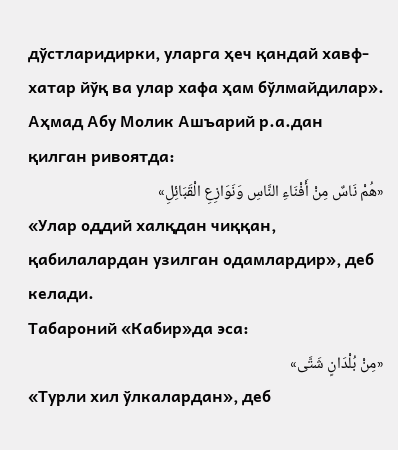дўстларидирки, уларга ҳеч қандай хавф-хатар йўқ ва улар хафа ҳам бўлмайдилар».
Аҳмад Абу Молик Ашъарий р.а.дан қилган ривоятда:
«هُمْ نَاسٌ مِنْ أَفْنَاءِ النَّاسِ وَنَوَازِعِ الْقَبَائِلِ»
«Улар оддий халқдан чиққан, қабилалардан узилган одамлардир», деб келади.
Табароний «Кабир»да эса:
«مِنْ بُلْدَانٍ شَتَّى»
«Турли хил ўлкалардан», деб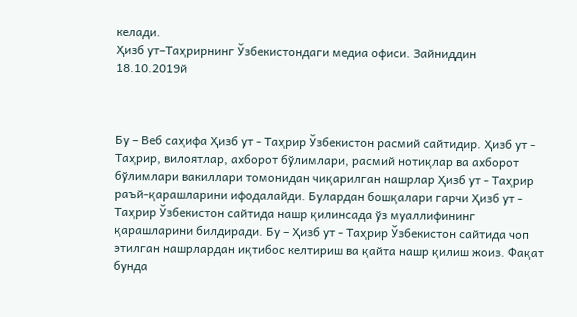келади.
Ҳизб ут–Таҳрирнинг Ўзбекистондаги медиа офиси. Зайниддин
18.10.2019й



Бу – Веб саҳифа Ҳизб ут - Таҳрир Ўзбекистон расмий сайтидир. Ҳизб ут - Таҳрир, вилоятлар, ахборот бўлимлари, расмий нотиқлар ва ахборот бўлимлари вакиллари томонидан чиқарилган нашрлар Ҳизб ут - Таҳрир раъй-қарашларини ифодалайди. Булардан бошқалари гарчи Ҳизб ут - Таҳрир Ўзбекистон сайтида нашр қилинсада ўз муаллифининг қарашларини билдиради. Бу – Ҳизб ут - Таҳрир Ўзбекистон сайтида чоп этилган нашрлардан иқтибос келтириш ва қайта нашр қилиш жоиз. Фақат бунда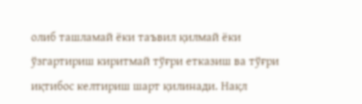олиб ташламай ёки таъвил қилмай ёки ўзгартириш киритмай тўғри етказиш ва тўғри иқтибос келтириш шарт қилинади. Нақл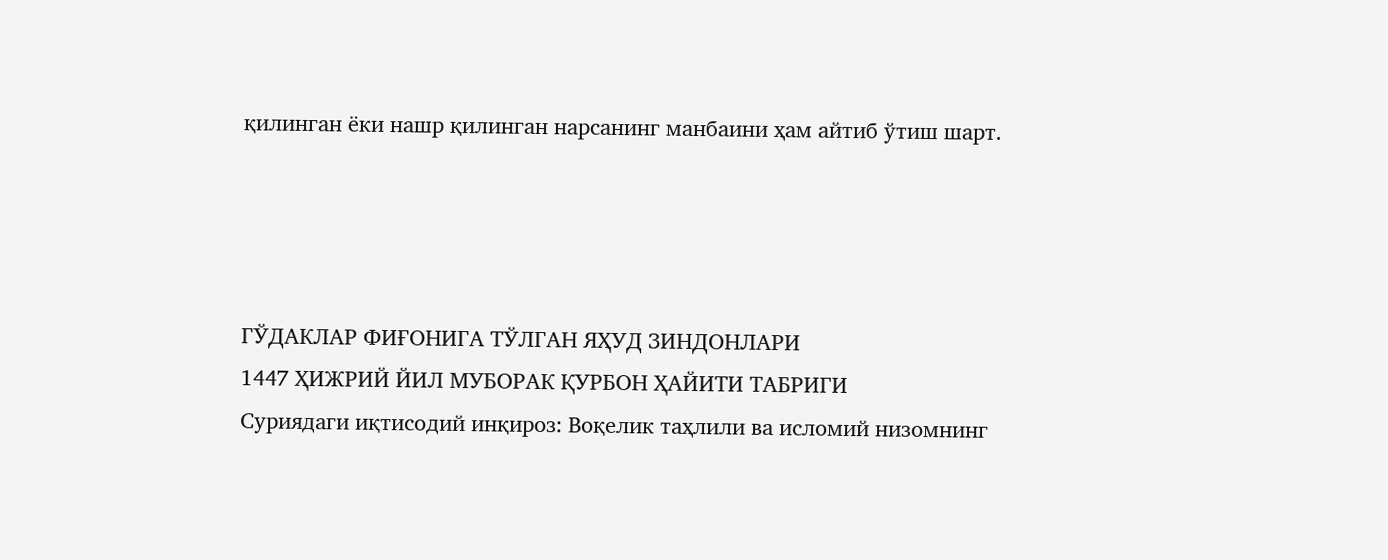қилинган ёки нашр қилинган нарсанинг манбаини ҳам айтиб ўтиш шарт.




ГЎДАКЛАР ФИҒОНИГА ТЎЛГАН ЯҲУД ЗИНДОНЛАРИ
1447 ҲИЖРИЙ ЙИЛ МУБОРАК ҚУРБОН ҲАЙИТИ ТАБРИГИ
Суриядаги иқтисодий инқироз: Воқелик таҳлили ва исломий низомнинг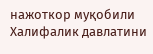нажоткор муқобили
Халифалик давлатини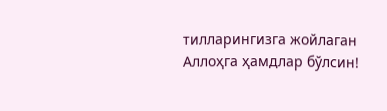тилларингизга жойлаган Аллоҳга ҳамдлар бўлсин!